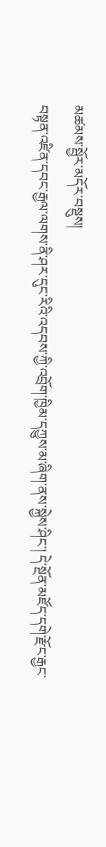མཚམས་སྦྱོར་མདོར་བསྡུས།
བསྟན་འཛིན་དབང་རྒྱལ་ལགས་ནི་ཤར་དུང་རིའི་འདབས་ཀྱི་འབྲོག་ཁྱིམ་དཀྱུས་མ་ཞིག་ནས་སྐྱེས་ཤིང་། དེ་སྔོན་མཛོད་དགེ་རྫོང་རྒྱང་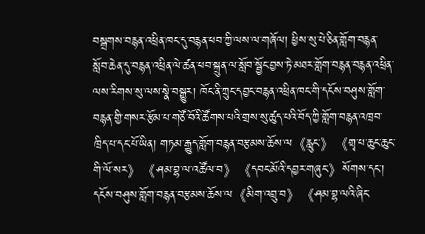བསྒྲགས་བརྙན་འཕྲིན་ཁང་དུ་བརྙན་ཕབ་ཀྱི་ལས་ལ་གཞོལ། ཕྱིས་སུ་པེ་ཅིན་གློག་བརྙན་སློབ་ཆེན་དུ་བརྙན་འཕྲིན་ལེ་ཚན་ཕབ་སྐྲུན་ལ་སློབ་སྦྱོང་བྱས་ཏེ་མཐར་གློག་བརྙན་བརྙན་འཕྲིན་ལས་རིགས་སུ་ལས་སྣེ་བསྒྱུར། ཁོང་ནི་ཀྲུང་དབྱང་བརྙན་འཕྲིན་ཁང་གི་དངོས་བཤུས་གློག་བརྙན་གྱི་གསར་རྩོམ་པ་གཙོ་བོའི་ཚོགས་པའི་གྲས་སུ་ཚུད་པའི་བོད་ཀྱི་གློག་བརྙན་འཁྲབ་ཁྲིད་པ་དང་པོ་ཡིན། གཏམ་རྒྱུད་གློག་བརྙན་བརྩམས་ཆོས་ལ《རླུང་》《གྲྭ་པ་ཆུང་ཆུང་གི་ལོ་སར》《ཤམ་བྷ་ལ་འཚོལ་བ》《དབང་མོའི་དབྱར་གཞུང་》སོགས་དང་།
དངོས་བཤུས་གློག་བརྙན་བརྩམས་ཆོས་ལ《མིག་འབྲུ་བ》《ཤམ་བྷ་ལའི་ཞིང་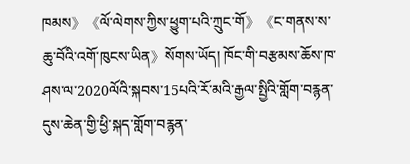ཁམས》《ལོ་ལེགས་ཀྱིས་ཕྱུག་པའི་ཀྲུང་གོ》《ང་གནས་ས་ཆུ་བོའི་འགོ་ཁུངས་ཡིན》སོགས་ཡོད། ཁོང་གི་བརྩམས་ཆོས་ཁ་ཤས་ལ་2020ལོའི་སྐབས་15པའི་རོ་མའི་རྒྱལ་སྤྱིའི་གློག་བརྙན་དུས་ཆེན་གྱི་ཕྱི་སྐད་གློག་བརྙན་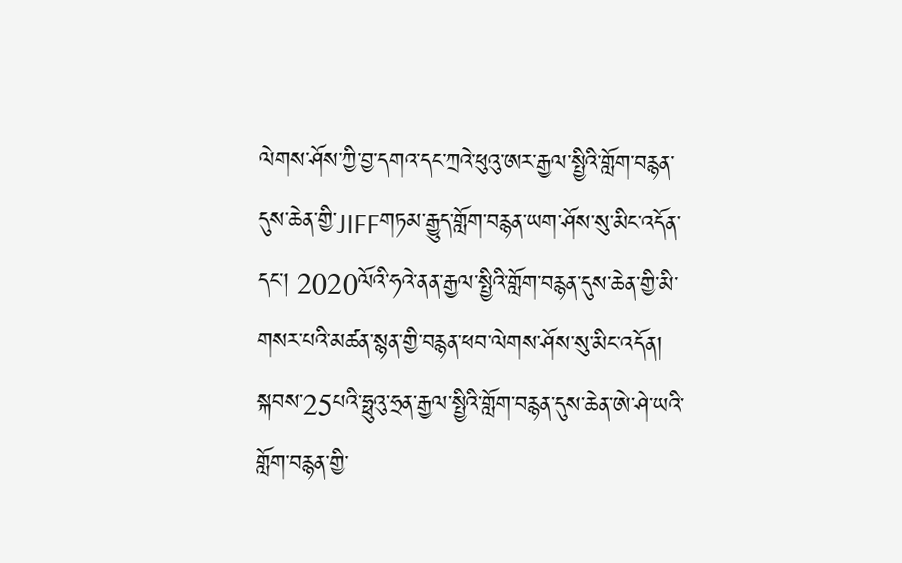ལེགས་ཤོས་ཀྱི་བྱ་དགའ་དང་ཀྲའེ་ཕུའུ་ཨར་རྒྱལ་སྤྱིའི་གློག་བརྙན་དུས་ཆེན་གྱི་JIFFགཏམ་རྒྱུད་གློག་བརྙན་ཡག་ཤོས་སུ་མིང་འདོན་དང་། 2020ལོའི་ཧའེ་ནན་རྒྱལ་སྤྱིའི་གློག་བརྙན་དུས་ཆེན་གྱི་མི་གསར་པའི་མཚན་སྙན་གྱི་བརྙན་ཕབ་ལེགས་ཤོས་སུ་མིང་འདོན། སྐབས་25པའི་ཧྥུའུ་ཧྲན་རྒྱལ་སྤྱིའི་གློག་བརྙན་དུས་ཆེན་ཨེ་ཤེ་ཡའི་གློག་བརྙན་གྱི་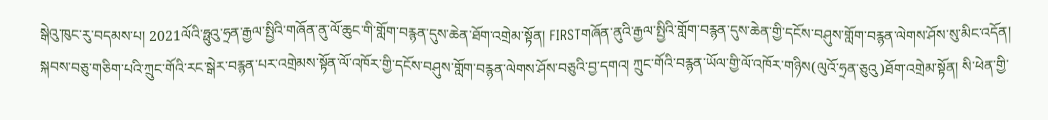སྒེའུ་ཁུང་རུ་བདམས་པ། 2021ལོའི་ཧྥུའུ་ཧྲན་རྒྱལ་སྤྱིའི་གཞོན་ནུ་ལོ་ཆུང་གི་གློག་བརྙན་དུས་ཆེན་ཐོག་འགྲེམ་སྟོན། FIRSTགཞོན་ནུའི་རྒྱལ་སྤྱིའི་གློག་བརྙན་དུས་ཆེན་གྱི་དངོས་བཤུས་གློག་བརྙན་ལེགས་ཤོས་སུ་མིང་འདོན། སྐབས་བཅུ་གཅིག་པའི་ཀྲུང་གོའི་རང་སྒེར་བརྙན་པར་འགྲེམས་སྟོན་ལོ་འཁོར་གྱི་དངོས་བཤུས་གློག་བརྙན་ལེགས་ཤོས་བཅུའི་བྱ་དགའ། ཀྲུང་གོའི་བརྙན་ཡོལ་གྱི་ལོ་འཁོར་གཉིས(ལུའོ་ཧྲན་ཅུའུ)ཐོག་འགྲེམ་སྟོན། སི་ཕེན་གྱི་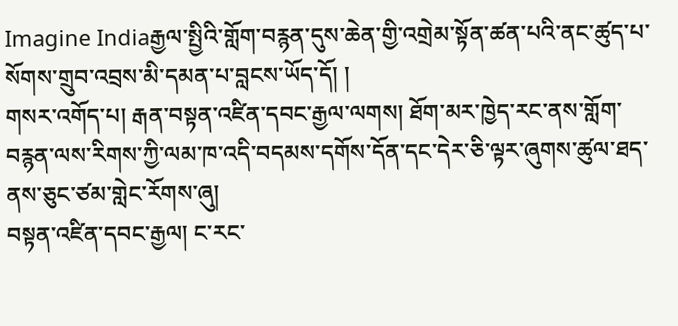Imagine Indiaརྒྱལ་སྤྱིའི་གློག་བརྙན་དུས་ཆེན་གྱི་འགྲེམ་སྟོན་ཚན་པའི་ནང་ཚུད་པ་སོགས་གྲུབ་འབྲས་མི་དམན་པ་བླངས་ཡོད་དོ། །
གསར་འགོད་པ། རྒན་བསྟན་འཛིན་དབང་རྒྱལ་ལགས། ཐོག་མར་ཁྱེད་རང་ནས་གློག་བརྙན་ལས་རིགས་ཀྱི་ལམ་ཁ་འདི་བདམས་དགོས་དོན་དང་དེར་ཅི་ལྟར་ཞུགས་ཚུལ་ཐད་ནས་ཅུང་ཙམ་གླེང་རོགས་ཞུ།
བསྟན་འཛིན་དབང་རྒྱལ། ང་རང་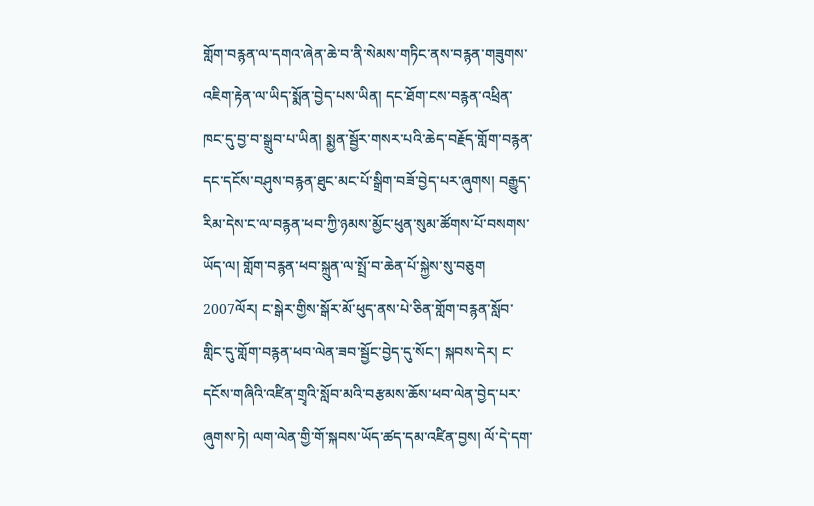གློག་བརྙན་ལ་དགའ་ཞེན་ཆེ་བ་ནི་སེམས་གཏིང་ནས་བརྙན་གཟུགས་འཇིག་རྟེན་ལ་ཡིད་སྨོན་བྱེད་པས་ཡིན། དང་ཐོག་ངས་བརྙན་འཕྲིན་ཁང་དུ་བྱ་བ་སྒྲུབ་པ་ཡིན། སྨྱན་སྦྱོར་གསར་པའི་ཆེད་བརྗོད་གློག་བརྙན་དང་དངོས་བཤུས་བརྙན་ཐུང་མང་པོ་སྒྲིག་བཟོ་བྱེད་པར་ཞུགས། བརྒྱུད་རིམ་དེས་ང་ལ་བརྙན་ཕབ་ཀྱི་ཉམས་མྱོང་ཕུན་སུམ་ཚོགས་པོ་བསགས་ཡོད་ལ། གློག་བརྙན་ཕབ་སྐྲུན་ལ་སྤྲོ་བ་ཆེན་པོ་སྐྱེས་སུ་བཅུག 2007ལོར། ང་སྒེར་གྱིས་སྒོར་མོ་ཕུད་ནས་པེ་ཅིན་གློག་བརྙན་སློབ་གླིང་དུ་གློག་བརྙན་ཕབ་ལེན་ཟབ་སྦྱོང་བྱེད་དུ་སོང་། སྐབས་དེར། ང་དངོས་གཞིའི་འཛིན་གྲྭའི་སློབ་མའི་བརྩམས་ཆོས་ཕབ་ལེན་བྱེད་པར་ཞུགས་ཏེ། ལག་ལེན་གྱི་གོ་སྐབས་ཡོད་ཚད་དམ་འཛིན་བྱས། ལོ་དེ་དག་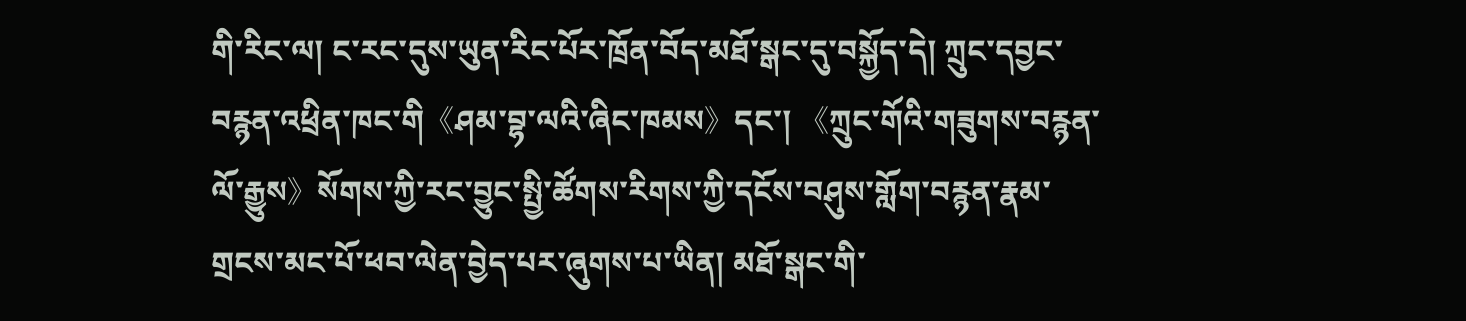གི་རིང་ལ། ང་རང་དུས་ཡུན་རིང་པོར་ཁྲོན་བོད་མཐོ་སྒང་དུ་བསྐྱོད་དེ། ཀྲུང་དབྱང་བརྙན་འཕྲིན་ཁང་གི《ཤམ་བྷ་ལའི་ཞིང་ཁམས》དང་། 《ཀྲུང་གོའི་གཟུགས་བརྙན་ལོ་རྒྱུས》སོགས་ཀྱི་རང་བྱུང་སྤྱི་ཚོགས་རིགས་ཀྱི་དངོས་བཤུས་གློག་བརྙན་རྣམ་གྲངས་མང་པོ་ཕབ་ལེན་བྱེད་པར་ཞུགས་པ་ཡིན། མཐོ་སྒང་གི་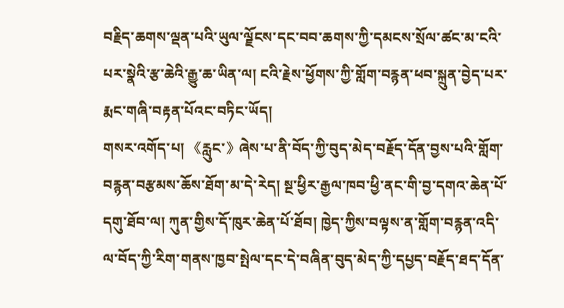བརྗིད་ཆགས་ལྡན་པའི་ཡུལ་ལྗོངས་དང་བབ་ཆགས་ཀྱི་དམངས་སྲོལ་ཚང་མ་ངའི་པར་སྣེའི་རྩ་ཆེའི་རྒྱུ་ཆ་ཡིན་ལ། ངའི་རྗེས་ཕྱོགས་ཀྱི་གློག་བརྙན་ཕབ་སྐྲུན་བྱེད་པར་རྨང་གཞི་བརྟན་པོའང་བཏིང་ཡོད།
གསར་འགོད་པ། 《རླུང་》ཞེས་པ་ནི་བོད་ཀྱི་བུད་མེད་བརྗོད་དོན་བྱས་པའི་གློག་བརྙན་བརྩམས་ཆོས་ཐོག་མ་དེ་རེད། སྔ་ཕྱིར་རྒྱལ་ཁབ་ཕྱི་ནང་གི་བྱ་དགའ་ཆེན་པོ་དགུ་ཐོབ་ལ། ཀུན་གྱིས་དོ་ཁུར་ཆེན་པོ་ཐོབ། ཁྱེད་ཀྱིས་བལྟས་ན་གློག་བརྙན་འདི་ལ་བོད་ཀྱི་རིག་གནས་ཁྱབ་སྤེལ་དང་དེ་བཞིན་བུད་མེད་ཀྱི་དཔྱད་བརྗོད་ཐད་དོན་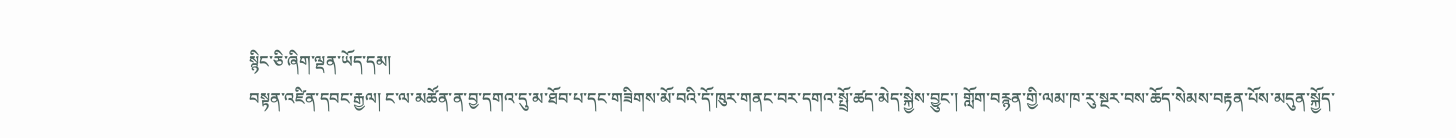སྙིང་ཅི་ཞིག་ལྡན་ཡོད་དམ།
བསྟན་འཛིན་དབང་རྒྱལ། ང་ལ་མཚོན་ན་བྱ་དགའ་དུ་མ་ཐོབ་པ་དང་གཟིགས་མོ་བའི་དོ་ཁུར་གནང་བར་དགའ་སྤྲོ་ཚད་མེད་སྐྱེས་བྱུང་། གློག་བརྙན་གྱི་ལམ་ཁ་རུ་སྔར་བས་ཆོད་སེམས་བརྟན་པོས་མདུན་སྐྱོད་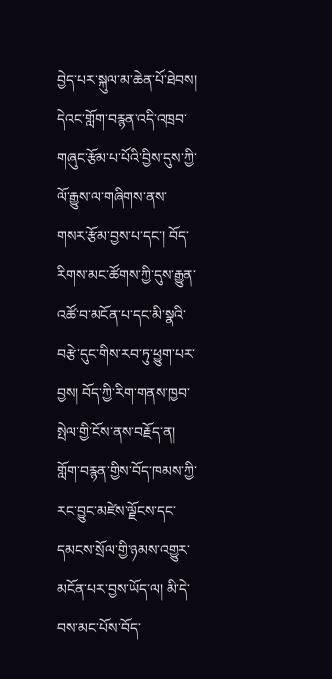བྱེད་པར་སྐུལ་མ་ཆེན་པོ་ཐེབས། དེའང་གློག་བརྙན་འདི་འཁྲབ་གཞུང་རྩོམ་པ་པོའི་བྱིས་དུས་ཀྱི་ལོ་རྒྱུས་ལ་གཞིགས་ནས་གསར་རྩོམ་བྱས་པ་དང་། བོད་རིགས་མང་ཚོགས་ཀྱི་དུས་རྒྱུན་འཚོ་བ་མངོན་པ་དང་མི་སྣའི་བརྩེ་དུང་གིས་རབ་ཏུ་ཕྱུག་པར་བྱས། བོད་ཀྱི་རིག་གནས་ཁྱབ་སྤེལ་གྱི་ངོས་ནས་བརྗོད་ན། གློག་བརྙན་གྱིས་བོད་ཁམས་ཀྱི་རང་བྱུང་མཛེས་ལྗོངས་དང་དམངས་སྲོལ་གྱི་ཉམས་འགྱུར་མངོན་པར་བྱས་ཡོད་ལ། མི་དེ་བས་མང་པོས་བོད་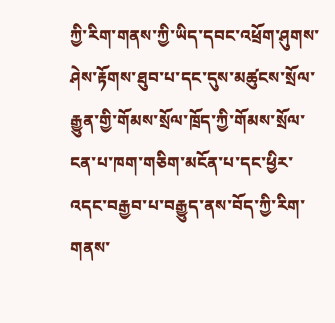ཀྱི་རིག་གནས་ཀྱི་ཡིད་དབང་འཕྲོག་ཤུགས་ཤེས་རྟོགས་ཐུབ་པ་དང་དུས་མཚུངས་སྲོལ་རྒྱུན་གྱི་གོམས་སྲོལ་ཁྲོད་ཀྱི་གོམས་སྲོལ་ངན་པ་ཁག་གཅིག་མངོན་པ་དང་ཕྱིར་འདང་བརྒྱབ་པ་བརྒྱུད་ནས་བོད་ཀྱི་རིག་གནས་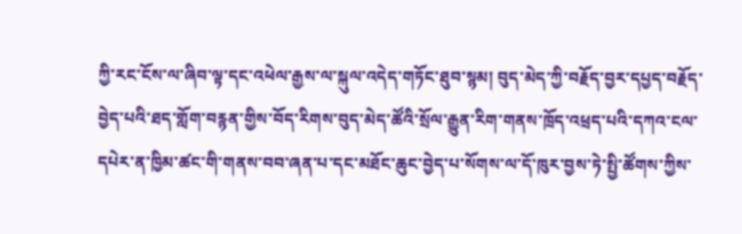ཀྱི་རང་ངོས་ལ་ཞིབ་ལྟ་དང་འཕེལ་རྒྱས་ལ་སྐུལ་འདེད་གཏོང་ཐུབ་སྙམ། བུད་མེད་ཀྱི་བརྗོད་བྱར་དཔྱད་བརྗོད་བྱེད་པའི་ཐད་གློག་བརྙན་གྱིས་བོད་རིགས་བུད་མེད་ཚོའི་སྲོལ་རྒྱུན་རིག་གནས་ཁྲོད་འཕྲད་པའི་དཀའ་ངལ་དཔེར་ན་ཁྱིམ་ཚང་གི་གནས་བབ་ཞན་པ་དང་མཐོང་ཆུང་བྱེད་པ་སོགས་ལ་དོ་ཁུར་བྱས་ཏེ་སྤྱི་ཚོགས་ཀྱིས་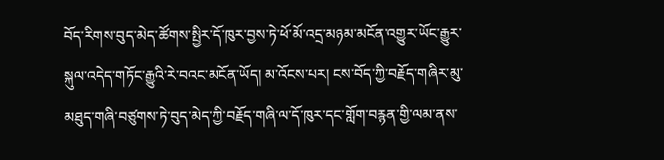བོད་རིགས་བུད་མེད་ཚོགས་སྤྱིར་དོ་ཁུར་བྱས་ཏེ་ཕོ་མོ་འདྲ་མཉམ་མངོན་འགྱུར་ཡོང་རྒྱུར་སྐུལ་འདེད་གཏོང་རྒྱུའི་རེ་བའང་མངོན་ཡོད། མ་འོངས་པར། ངས་བོད་ཀྱི་བརྗོད་གཞིར་མུ་མཐུད་གཞི་བཙུགས་ཏེ་བུད་མེད་ཀྱི་བརྗོད་གཞི་ལ་དོ་ཁུར་དང་གློག་བརྙན་གྱི་ལམ་ནས་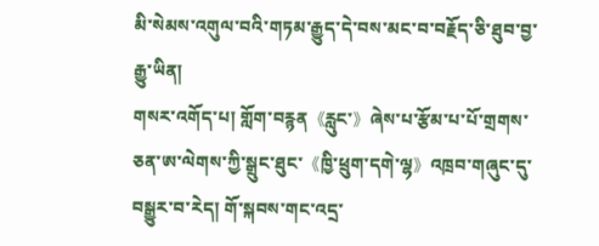མི་སེམས་འགུལ་བའི་གཏམ་རྒྱུད་དེ་བས་མང་བ་བརྗོད་ཅི་ཐུབ་བྱ་རྒྱུ་ཡིན།
གསར་འགོད་པ། གློག་བརྙན《རླུང་》ཞེས་པ་རྩོམ་པ་པོ་གྲགས་ཅན་ཨ་ལེགས་ཀྱི་སྒྲུང་ཐུང་《ཁྱི་ཕྲུག་དགེ་ལྷ》འཁྲབ་གཞུང་དུ་བསྒྱུར་བ་རེད། གོ་སྐབས་གང་འདྲ་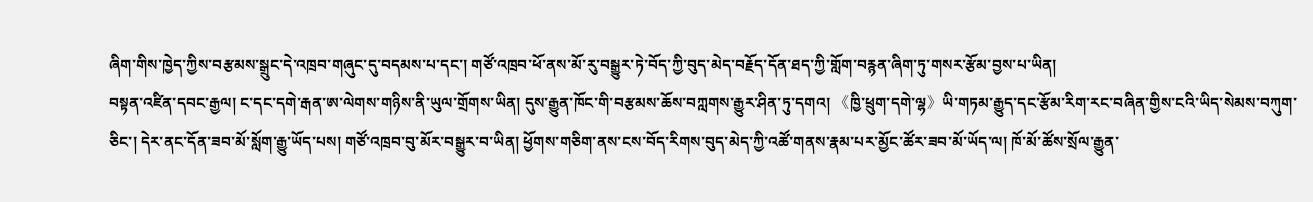ཞིག་གིས་ཁྱེད་ཀྱིས་བརྩམས་སྒྲུང་དེ་འཁྲབ་གཞུང་དུ་བདམས་པ་དང་། གཙོ་འཁྲབ་ཕོ་ནས་མོ་རུ་བསྒྱུར་ཏེ་བོད་ཀྱི་བུད་མེད་བརྗོད་དོན་ཐད་ཀྱི་གློག་བརྙན་ཞིག་ཏུ་གསར་རྩོམ་བྱས་པ་ཡིན།
བསྟན་འཛིན་དབང་རྒྱལ། ང་དང་དགེ་རྒན་ཨ་ལེགས་གཉིས་ནི་ཡུལ་གྲོགས་ཡིན། དུས་རྒྱུན་ཁོང་གི་བརྩམས་ཆོས་བཀླགས་རྒྱུར་ཤིན་ཏུ་དགའ། 《ཁྱི་ཕྲུག་དགེ་ལྷ》ཡི་གཏམ་རྒྱུད་དང་རྩོམ་རིག་རང་བཞིན་གྱིས་ངའི་ཡིད་སེམས་བཀུག་ཅིང་། དེར་ནང་དོན་ཟབ་མོ་སློག་རྒྱུ་ཡོད་པས། གཙོ་འཁྲབ་བུ་མོར་བསྒྱུར་བ་ཡིན། ཕྱོགས་གཅིག་ནས་ངས་བོད་རིགས་བུད་མེད་ཀྱི་འཚོ་གནས་རྣམ་པར་མྱོང་ཚོར་ཟབ་མོ་ཡོད་ལ། ཁོ་མོ་ཚོས་སྲོལ་རྒྱུན་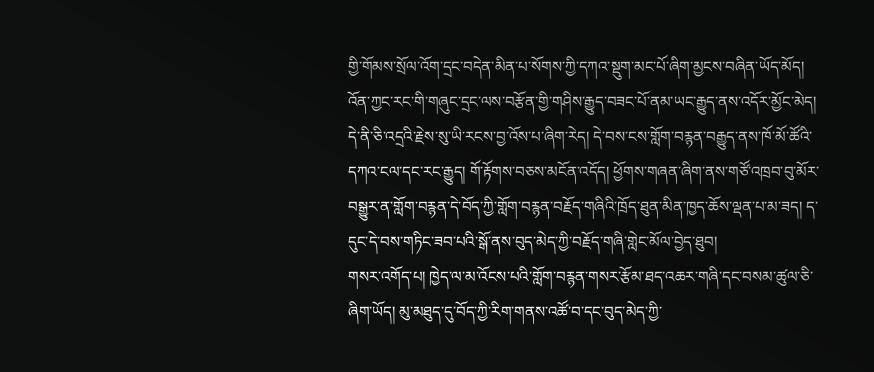གྱི་གོམས་སྲོལ་འོག་དྲང་བདེན་མིན་པ་སོགས་ཀྱི་དཀའ་སྡུག་མང་པོ་ཞིག་མྱངས་བཞིན་ཡོད་མོད། འོན་ཀྱང་རང་གི་གཞུང་དྲང་ལས་བརྩོན་གྱི་གཤིས་རྒྱུད་བཟང་པོ་ནམ་ཡང་རྒྱུད་ནས་འདོར་མྱོང་མེད། དེ་ནི་ཅི་འདྲའི་རྗེས་སུ་ཡི་རངས་བྱ་འོས་པ་ཞིག་རེད། དེ་བས་ངས་གློག་བརྙན་བརྒྱུད་ནས་ཁོ་མོ་ཚོའི་དཀའ་ངལ་དང་རང་རྒྱུད། གོ་རྟོགས་བཅས་མངོན་འདོད། ཕྱོགས་གཞན་ཞིག་ནས་གཙོ་འཁྲབ་བུ་མོར་བསྒྱུར་ན་གློག་བརྙན་དེ་བོད་ཀྱི་གློག་བརྙན་བརྗོད་གཞིའི་ཁྲོད་ཐུན་མིན་ཁྱད་ཆོས་ལྡན་པ་མ་ཟད། ད་དུང་དེ་བས་གཏིང་ཟབ་པའི་སྒོ་ནས་བུད་མེད་ཀྱི་བརྗོད་གཞི་གླེང་མོལ་བྱེད་ཐུབ།
གསར་འགོད་པ། ཁྱེད་ལ་མ་འོངས་པའི་གློག་བརྙན་གསར་རྩོམ་ཐད་འཆར་གཞི་དང་བསམ་ཚུལ་ཅི་ཞིག་ཡོད། མུ་མཐུད་དུ་བོད་ཀྱི་རིག་གནས་འཚོ་བ་དང་བུད་མེད་ཀྱི་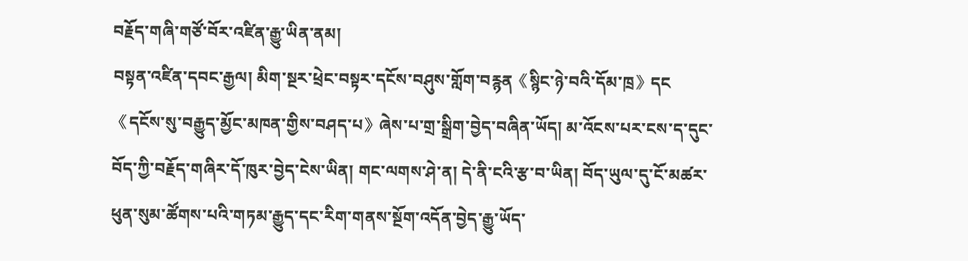བརྗོད་གཞི་གཙོ་བོར་འཛིན་རྒྱུ་ཡིན་ནམ།
བསྟན་འཛིན་དབང་རྒྱལ། མིག་སྔར་ཕྲེང་བསྟར་དངོས་བཤུས་གློག་བརྙན《སྙིང་ཉེ་བའི་དོམ་ཁྲ》དང《དངོས་སུ་བརྒྱུད་མྱོང་མཁན་གྱིས་བཤད་པ》ཞེས་པ་གྲ་སྒྲིག་བྱེད་བཞིན་ཡོད། མ་འོངས་པར་ངས་ད་དུང་བོད་ཀྱི་བརྗོད་གཞིར་དོ་ཁུར་བྱེད་ངེས་ཡིན། གང་ལགས་ཤེ་ན། དེ་ནི་ངའི་རྩ་བ་ཡིན། བོད་ཡུལ་དུ་ངོ་མཚར་ཕུན་སུམ་ཚོགས་པའི་གཏམ་རྒྱུད་དང་རིག་གནས་སྔོག་འདོན་བྱེད་རྒྱུ་ཡོད་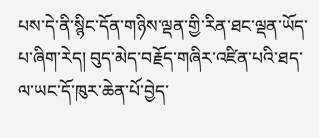པས་དེ་ནི་སྙིང་དོན་གཉིས་ལྡན་གྱི་རིན་ཐང་ལྡན་ཡོད་པ་ཞིག་རེད། བུད་མེད་བརྗོད་གཞིར་འཛིན་པའི་ཐད་ལ་ཡང་དོ་ཁུར་ཆེན་པོ་བྱེད་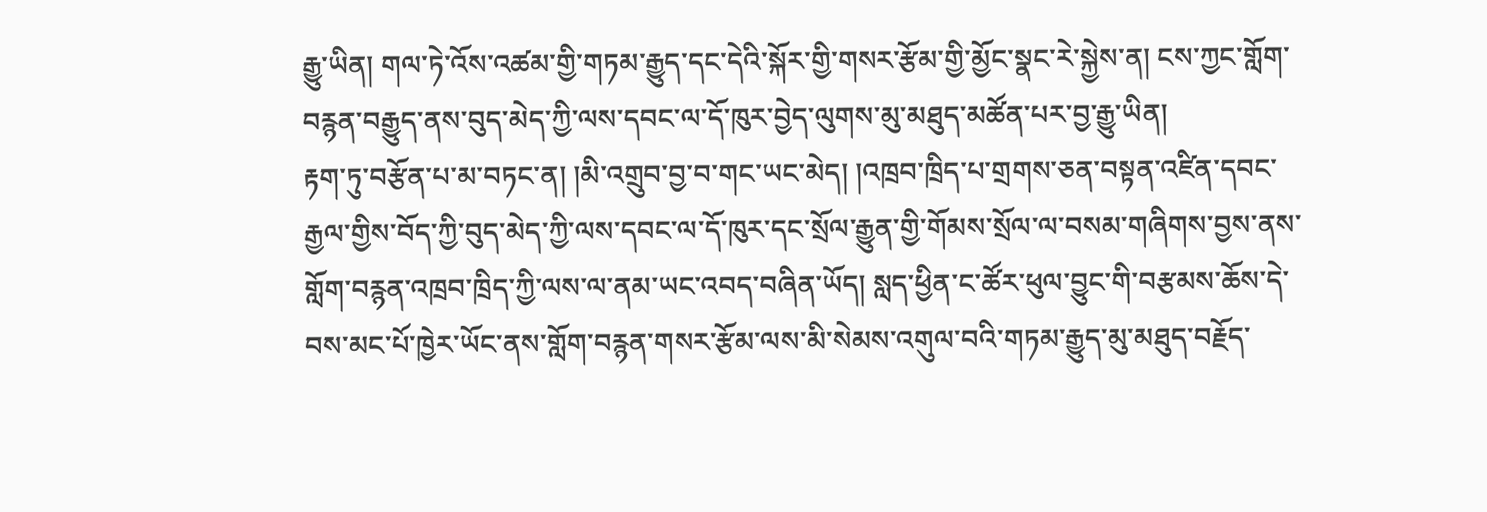རྒྱུ་ཡིན། གལ་ཏེ་འོས་འཚམ་གྱི་གཏམ་རྒྱུད་དང་དེའི་སྐོར་གྱི་གསར་རྩོམ་གྱི་མྱོང་སྣང་རེ་སྐྱེས་ན། ངས་ཀྱང་གློག་བརྙན་བརྒྱུད་ནས་བུད་མེད་ཀྱི་ལས་དབང་ལ་དོ་ཁུར་བྱེད་ལུགས་མུ་མཐུད་མཚོན་པར་བྱ་རྒྱུ་ཡིན།
རྟག་ཏུ་བརྩོན་པ་མ་བཏང་ན། །མི་འགྲུབ་བྱ་བ་གང་ཡང་མེད། །འཁྲབ་ཁྲིད་པ་གྲགས་ཅན་བསྟན་འཛིན་དབང་རྒྱལ་གྱིས་བོད་ཀྱི་བུད་མེད་ཀྱི་ལས་དབང་ལ་དོ་ཁུར་དང་སྲོལ་རྒྱུན་གྱི་གོམས་སྲོལ་ལ་བསམ་གཞིགས་བྱས་ནས་གློག་བརྙན་འཁྲབ་ཁྲིད་ཀྱི་ལས་ལ་ནམ་ཡང་འབད་བཞིན་ཡོད། སླད་ཕྱིན་ང་ཚོར་ཕུལ་བྱུང་གི་བརྩམས་ཆོས་དེ་བས་མང་པོ་ཁྱེར་ཡོང་ནས་གློག་བརྙན་གསར་རྩོམ་ལས་མི་སེམས་འགུལ་བའི་གཏམ་རྒྱུད་མུ་མཐུད་བརྗོད་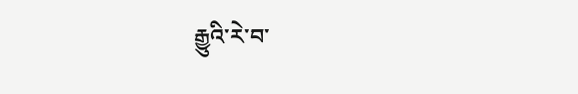རྒྱུའི་རེ་བ་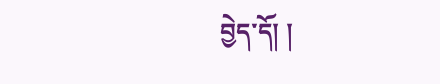བྱེད་དོ། །